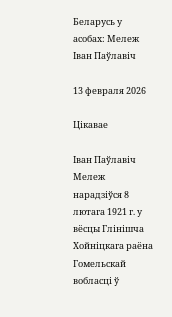Беларусь у асобах: Мележ Іван Паўлавіч

13 февраля 2026

Цікавае

Іван Паўлавіч Мележ нарадзіўся 8 лютага 1921 г. у вёсцы Глінішча Хойніцкага раёна Гомельскай вобласці ў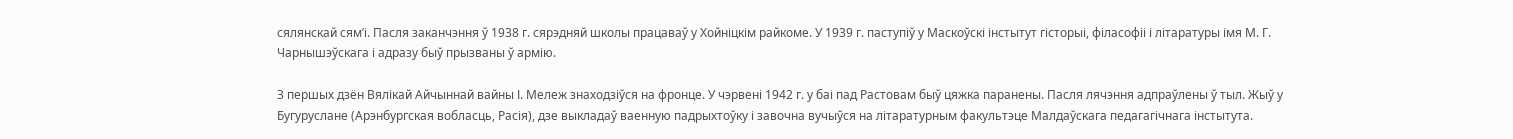сялянскай сям’і. Пасля заканчэння ў 1938 г. сярэдняй школы працаваў у Хойніцкім райкоме. У 1939 г. паступіў у Маскоўскі інстытут гісторыі, філасофіі і літаратуры імя М. Г. Чарнышэўскага і адразу быў прызваны ў армію.

З першых дзён Вялікай Айчыннай вайны І. Мележ знаходзіўся на фронце. У чэрвені 1942 г. у баі пад Растовам быў цяжка паранены. Пасля лячэння адпраўлены ў тыл. Жыў у Бугуруслане (Арэнбургская вобласць, Расія), дзе выкладаў ваенную падрыхтоўку і завочна вучыўся на літаратурным факультэце Малдаўскага педагагічнага інстытута.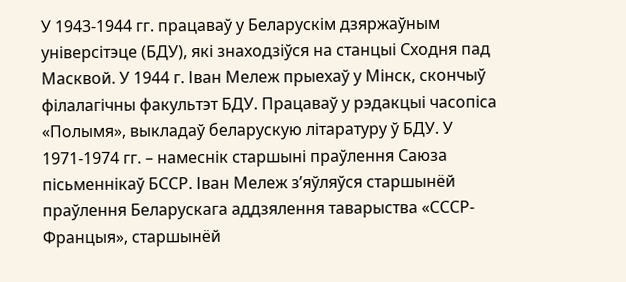У 1943-1944 гг. працаваў у Беларускім дзяржаўным універсітэце (БДУ), які знаходзіўся на станцыі Сходня пад Масквой. У 1944 г. Іван Мележ прыехаў у Мінск, скончыў філалагічны факультэт БДУ. Працаваў у рэдакцыі часопіса «Полымя», выкладаў беларускую літаратуру ў БДУ. У 1971-1974 гг. – намеснік старшыні праўлення Саюза пісьменнікаў БССР. Іван Мележ з’яўляўся старшынёй праўлення Беларускага аддзялення таварыства «СССР-Францыя», старшынёй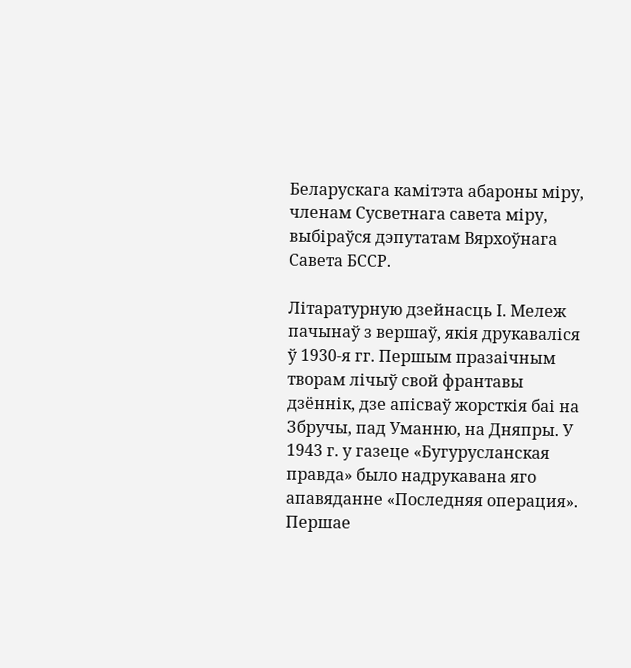Беларускага камітэта абароны міру, членам Сусветнага савета міру, выбіраўся дэпутатам Вярхоўнага Савета БССР.

Літаратурную дзейнасць І. Мележ пачынаў з вершаў, якія друкаваліся ў 1930-я гг. Першым празаічным творам лічыў свой франтавы дзённік, дзе апісваў жорсткія баі на Збручы, пад Уманню, на Дняпры. У 1943 г. у газеце «Бугурусланская правда» было надрукавана яго апавяданне «Последняя операция». Першае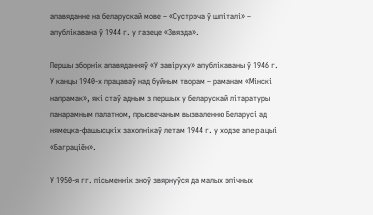апавяданне на беларускай мове – «Сустрэча ў шпіталі» – апублікавана ў 1944 г. у газеце «Звязда».

Першы зборнік апавяданняў «У завіруху» апублікаваны ў 1946 г. У канцы 1940-х працаваў над буйным творам – раманам «Мінскі напрамак», які стаў адным з першых у беларускай літаратуры панарамным палатном, прысвечаным вызваленню Беларусі ад нямецка-фашысцкіх захопнікаў летам 1944 г. у ходзе aпepaцыі «Бaгpaцiён».

У 1950-я гг. пісьменнік зноў звярнуўся да малых эпічных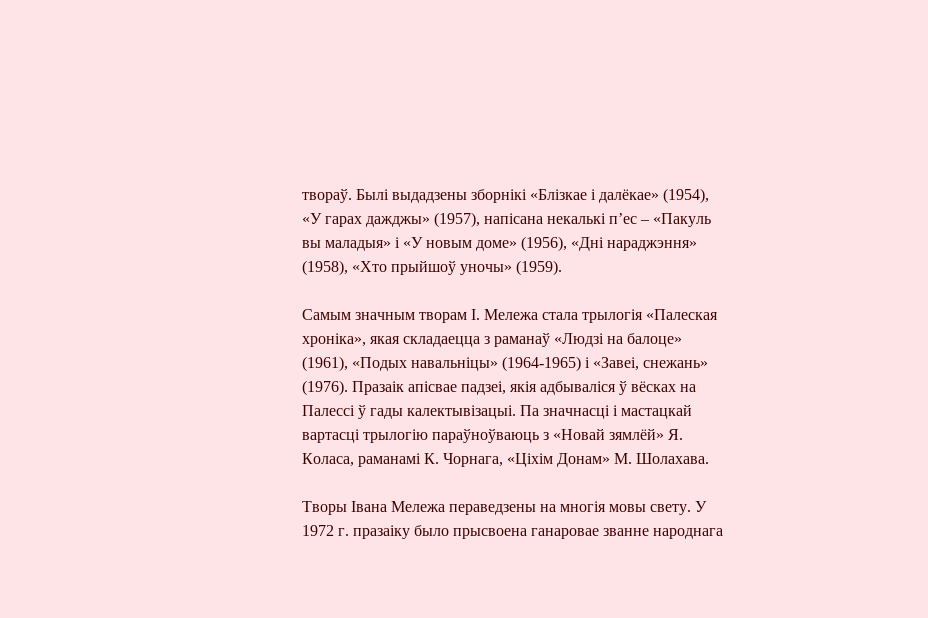твораў. Былі выдадзены зборнікі «Блізкае і далёкае» (1954), «У гарах дажджы» (1957), напісана некалькі п’ес – «Пакуль вы маладыя» і «У новым доме» (1956), «Дні нараджэння» (1958), «Хто прыйшоў уночы» (1959).

Самым значным творам І. Мележа стала трылогія «Палеская хроніка», якая складаецца з раманаў «Людзі на балоце» (1961), «Подых навальніцы» (1964-1965) і «Завеі, снежань» (1976). Празаік апісвае падзеі, якія адбываліся ў вёсках на Палессі ў гады калектывізацыі. Па значнасці і мастацкай вартасці трылогію параўноўваюць з «Новай зямлёй» Я. Коласа, раманамі К. Чорнага, «Ціхім Донам» М. Шолахава.

Творы Івана Мележа пераведзены на многія мовы свету. У 1972 г. празаіку было прысвоена ганаровае званне народнага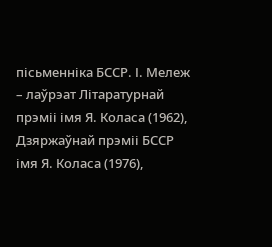пісьменніка БССР. І. Мележ – лаўрэат Літаратурнай прэміі імя Я. Коласа (1962), Дзяржаўнай прэміі БССР імя Я. Коласа (1976),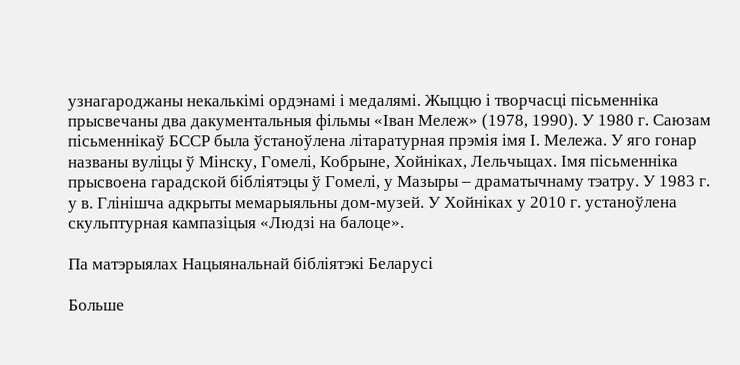узнагароджаны некалькімі ордэнамі і медалямі. Жыццю і творчасці пісьменніка прысвечаны два дакументальныя фільмы «Іван Мележ» (1978, 1990). У 1980 г. Саюзам пісьменнікаў БССР была ўстаноўлена літаратурная прэмія імя І. Мележа. У яго гонар названы вуліцы ў Мінску, Гомелі, Кобрыне, Хойніках, Лельчыцах. Імя пісьменніка прысвоена гарадской бібліятэцы ў Гомелі, у Мазыры – драматычнаму тэатру. У 1983 г. у в. Глінішча адкрыты мемарыяльны дом-музей. У Хойніках у 2010 г. устаноўлена скульптурная кампазіцыя «Людзі на балоце».

Па матэрыялах Нацыянальнай бібліятэкі Беларусі

Больше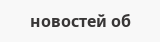новостей об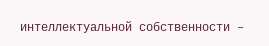интеллектуальной собственности –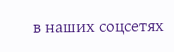в наших соцсетях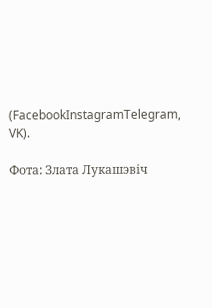(FacebookInstagramTelegram, VK).

Фота: Злата Лукашэвіч